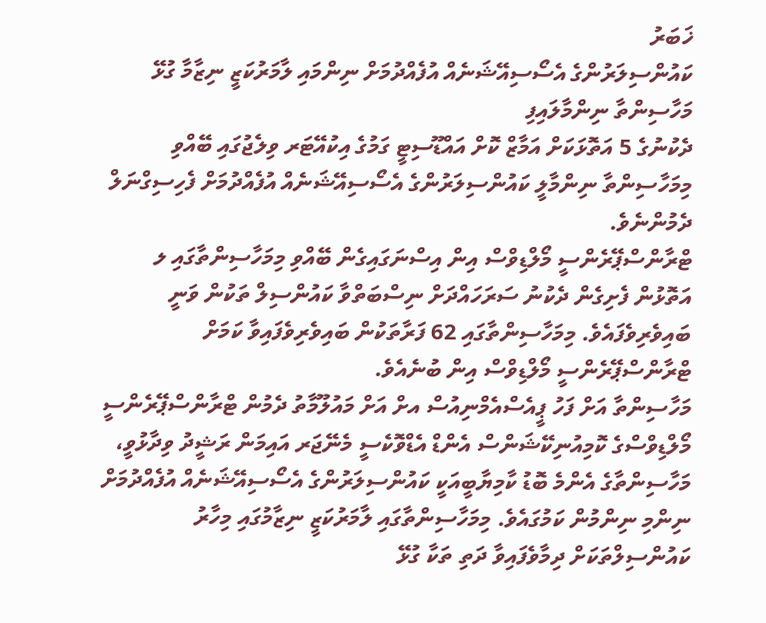ޚަބަރު
ކައުންސިލަރުންގެ އެސޯސިއޭޝަނެއް އުފެއްދުމަށް ނިންމައި ލާމަރުކަޒީ ނިޒާމާ ގުޅޭ މަހާސިންތާ ނިންމާލައިފި
ދެކުނުގެ 5 އަތޮޅަކަށް އަމާޒް ކޮށް އައްޑޫސިޓީ ގަމުގެ އިކުއޭޓަރ ވިލެޖުގައި ބޭއްވި މިމަހާސިންތާ ނިންމާލީ ކައުންސިލަރުންގެ އެސޯސިއޭޝަނެއް އުފެއްދުމަށް ފެހިސިގްނަލް ދެމުންނެވެ.
ޓްރާންސްޕޭރެންސީ މޯލްޑިވްސް އިން އިސްނަގައިގެން ބޭއްވި މިމަހާސިންތާގައި ލ އަތޮޅުން ފެށިގެން ދެކުނު ސަރަހައްދަށް ނިސްބަތްވާ ކައުންސިލް ތަކުން ވަނީ ބައިވެރިވެފައެވެ. މިމަހާސިންތާގައި 62 ފަރާތަކުން ބައިވެރިވެފައިވާ ކަމަށް ޓްރާންސްޕޭރެންސީ މޯލްޑިވްސް އިން ބުނެއެވެ.
މަހާސިންތާ އަށް ފަހު ޕީއެސްއެމްނިއުސް އށް އަށް މައުލޫމާތު ދެމުން ޓްރާންސްޕޭރެންސީ މޯލްޑިވްސްގެ ކޮމިއުނިކޭޝަންސް އެންޑް އެޑްވޮކެސީ މެނޭޖަރ އައިމަން ރަޝީދު ވިދާޅުވީ، މަހާސިންތާގެ އެންމެ ބޮޑު ކާމިޔާބީއަކީ ކައުންސިލަރުންގެ އެސޯސިއޭޝަނެއް އުފެއްދުމަށް ނިންމި ނިންމުން ކަމުގައެވެ. މިމަހާސިންތާގައި ލާމަރުކަޒީ ނިޒާމުގައި މިހާރު ކައުންސިލްތަކަށް ދިމާވެފައިވާ ދަތި ތަކާ ގުޅޭ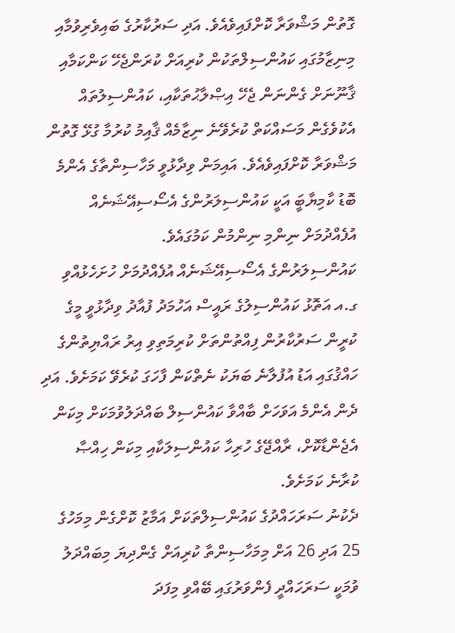ގޮތުން މަޝްވަރާ ކޮށްފައިވެއެވެ. އަދި ސަރުކާރުގެ ބައިވެރިވުމާއި މިނިޒާމުގައި ކައުންސިލްތަކުން ކުރިއަށް ކުރަންޖެހޭ ކަންކަމާއި ޤާނޫނަށް ގެންނަން ޖެހޭ އިޞްލާޙުތަކާއި، ކައުންސިލުތައް އެކުވެގެން މަސައްކަތް ކުރެވޭނެ ނިޒާމެއް ޤާއިމު ކުރުމާ ގުޅޭ ގޮތުން މަޝްވަރާ ކޮށްފައިވެއެވެ. އައިމަން ވިދާޅުވީ މަހާސިންތާގެ އެންމެ ބޮޑު ކާމިޔާބަީ އަކީ ކައުންސިލަރުންގެ އެސޯސިއޭޝަނެއް އުފެއްދުމަށް ނިންމި ނިންމުން ކަމުގައެވެ.
ކައުންސިލަރުންގެ އެސޯސިއޭޝަނެއް އުފެއްދުމަށް ހުށަހެޅުއްވި ގ.އ އަތޮޅު ކައުންސިލުގެ ރައީސް އަހުމަދު ފުއާދު ވިދާޅުވީ މީގެ ކުރީން ސަރުކާރުން ފިއްތުންތަށް ކުރިމަތިވި އިރު ރައްޔިތުންގެ ހައްޤުގައި އަޑު އުފުލާނެ ބަޔަކު ނެތްކަން ފާހަގަ ކުރެވޭ ކަމަށެވެ. އަދި ދެން އެންމެ އަވަހަށް ބާއްވާ ކައުންސިލް ބައްދަލުވުމަކަށް މިކަން އެޖެންޑާކޮށް، ރާއްޖޭގެ ހުރިހާ ކައުންސިލަކާއި މިކަން ހިއްޞާ ކުރާނެ ކަމަށެވެ.
ދެކުނު ސަރަހައްދުގެ ކައުންސިލްތަކަށް އަމާޒު ކޮށްގެން މިމަހުގެ 25 އަދި 26 އަށް މިމަހާސިންތާ ކުރިއަށް ގެންދިޔަ މިބައްދަލު ވުމަކީ ސަރަހައްދީ ފެންވަރުގައި ބޭއްވި މިފަދަ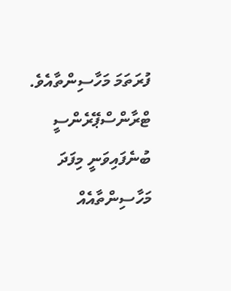ފުރަތަމަ މަހާސިންތާއެވެ. ޓްރާންސްޕޭރެންސީ ބުނެފައިވަނީ މިފަދަ މަހާސިންތާއެއް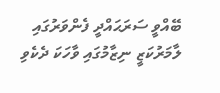ބޭއްވީ ސަރަޙައްދީ ފެންވަރުގައި ލާމަރުކަޒީ ނިޒާމުގައި ވާހަކަ ދެކެވި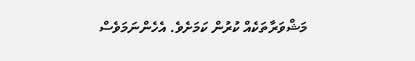މަޝްވަރާތަކެއް ކުރުން ކަމަށެވެ. އެހެންނަމަވެސް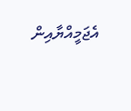އެޖަމީއްޔާއިން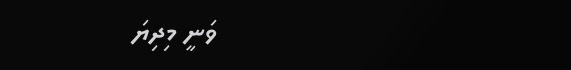ވަނީ މިދިޔަ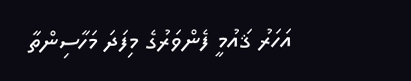އަހަރު ޤައުމީ ފެންވަރުގެ މިފަދަ މަހާސިންތާ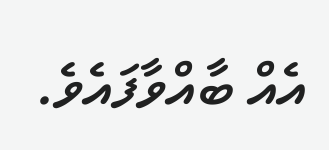އެއް ބާއްވާފައެވެ.